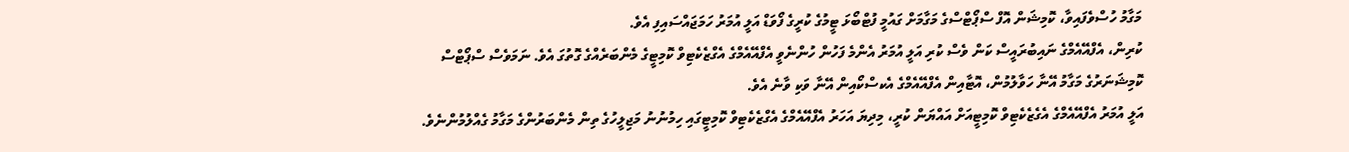މަގާމު ހުސްވެފައިވާ، ކޮމިޝަން އޮފް ސްޕޯޓްސްގެ މަގާމަށް ގައުމީ ފުޓްބޯޅަ ޓީމުގެ ކުރީގެ ފޯވަޑް އަލީ އުމަރު ހަމަޖައްސައިފި އެވެ.
ކުރިން، އެފްއޭއެމްގެ ނައިބުރައީސް ކަން ވެސް ކުރި އަލީ އުމަރު އެންމެ ފަހުން ހުންނެވީ އެފްއޭއެމްގެ އެގްޒެކެޓިވް ކޮމިޓީގެ މެންބަރެއްގެ ގޮތުގަ އެވެ. ނަމަވެސް ސްޕޯޓްސް ކޮމިޝަނަރުގެ މަގާމު އޭނާ ހަވާލުމުން، އޮޓާއިން އެފްއޭއެމްގެ އެކސްކޯއިން އޭނާ ވަކި ވާނެ އެވެ.
އަލީ އުމަރު އެފްއޭއެމްގެ އެގެޒެކެޓިވް ކޮމިޓީއަށް އައްޔަން ކުރީ، މިދިޔަ އަހަރު އެފްއޭއެމްގެ އެގްޒެކެޓިވް ކޮމިޓީގައި ހިމުނުނު މަޖިލީހުގެ ތިން މެންބަރުންގެ މަގާމު ގެއްލުމުންނެވެ.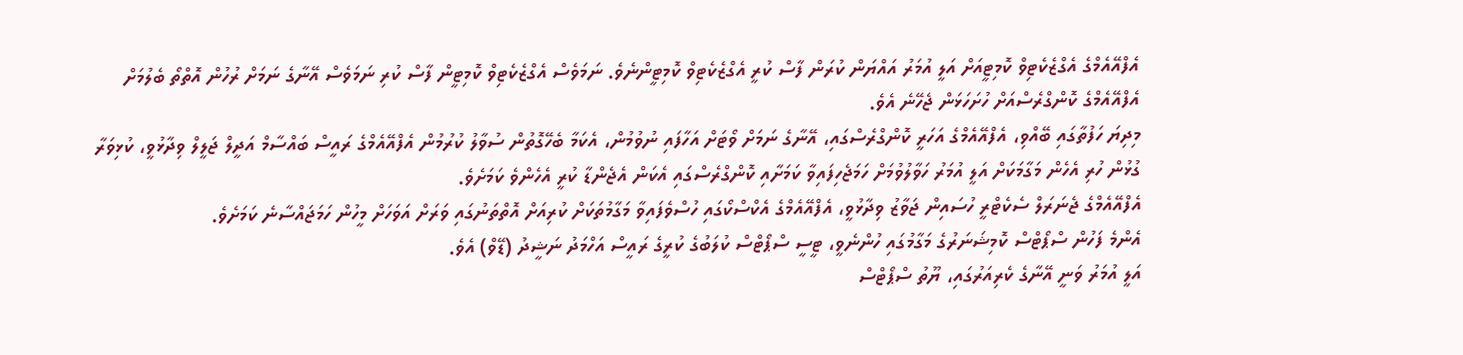އެފްއޭއެމްގެ އެގްޒެކެޓިވް ކޮމިޓީއަށް އަލީ އުމަރު އައްޔަން ކުރަން ފާސް ކުރީ އެގްޒެކެޓިވް ކޮމިޓީންނެވެ. ނަމަވެސް އެގްޒެކެޓިވް ކޮމިޓީން ފާސް ކުރި ނަމަވެސް އޭނާގެ ނަމަށް ރުހުން އޮތްތޯ ބެލުމަށް އެފްއޭއެމްގެ ކޮންގްރެސްއަށް ހުށަހަޅަން ޖެހޭނެ އެވެ.
މިދިޔަ ހަފުތާގައި ބޭއްވި، އެފްއޭއެމްގެ އަހަރީ ކޮންގްރެސްގައި، އޭނާގެ ނަމަށް ވޯޓަށް އަހާފައި ނުވުމުން، އެކަމާ ބެހޭގޮތުން ސުވާލު ކުރުމުން އެފްއޭއެމްގެ ރައީސް ބައްސާމް އަދީލް ޖަލީލް ވިދާޅުވީ، ކުޅިވަރާ ގުޅުން ހުރި އެހެން މަގާމަކަށް އަލީ އުމަރު ހަވާލުވުމަށް ހަމަޖެހިފައިވާ ކަމަށާއި ކޮންގްރެސްގައި އެކަން އެޖެންޑާ ކުރީ އެހެންވެ ކަމަށެވެ.
އެފްއޭއެމްގެ ޖެނަރަލް ސެކެޓްރީ ހުސައިން ޖަވާޒު ވިދާޅުވީ، އެފްއޭއެމްގެ އެކްސްކޯގައި ހުސްވެފައިވާ މަގާމުތަކަށް ކުރިއަށް އޮތްތަނުގައި ވަރަށް އަވަހަށް މީހުން ހަމަޖައްސާނެ ކަމަށެވެ.
އެންމެ ފަހުން ސްޕޯޓްސް ކޮމިޝަނަރުގެ މަގާމުގައި ހުންނެވީ، ޓީސީ ސްޕޯޓްސް ކުލަބުގެ ކުރީގެ ރައީސް އަހްމަދު ނަޝީދު (ޑޭވް) އެވެ.
އަލީ އުމަރު ވަނީ އޭނާގެ ކެރިއަރުގައި، ޔޫތު ސްޕޯޓްސް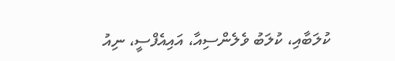ކުލަބާއި، ކުލަބު ވެލެންސިއާ، އައިއެފްސީ، ނިއު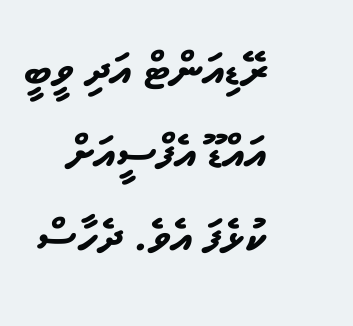ރޭޑިއަންޓް އަދި ވީބީ އައްޑޫ އެފްސީއަށް ކުޅެފަ އެވެ. ދެހާސް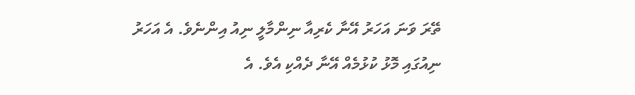ތޭރަ ވަނަ އަހަރު އޭނާ ކެރިއާ ނިންމާލީ ނިއު އިންނެވެ. އެ އަހަރު ނިއުގައި މޮޅު ކުޅުމެއް އޭނާ ދެއްކި އެވެ. އެ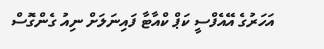އަހަރުގެ އޭއެފްސީ ކަޕް ކްއާޓާ ފައިނަލަށް ނިއު ގެންގޮސް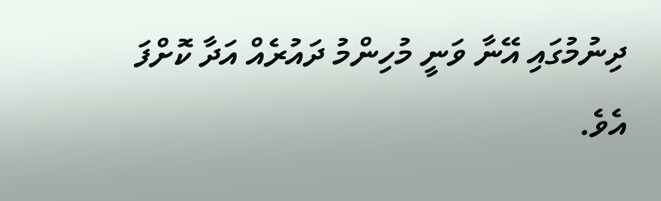ދިނުމުގައި އޭނާ ވަނީ މުހިންމު ދައުރެއް އަދާ ކޮށްފަ އެވެ.